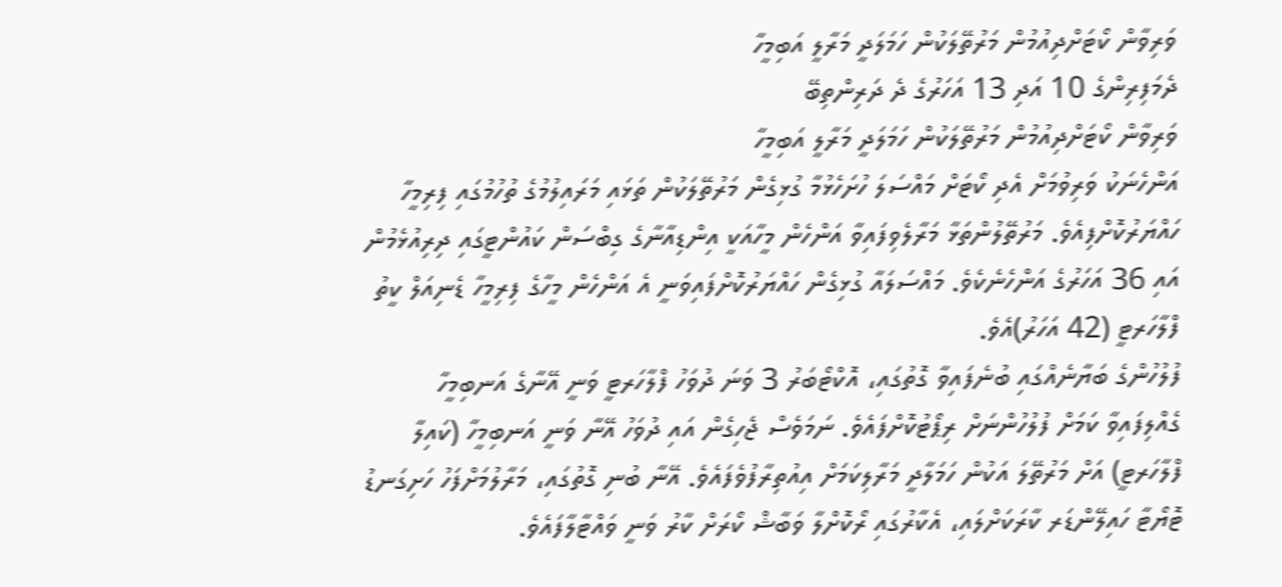ވަރިވާން ކޯޓަށްދިއުމުން މަރުތޭލަކުން ހަމަލަދީ މަރާލީ އަބިމީހާ
ދެމަފިރިންގެ 10 އަދި 13 އަހަރުގެ ދެ ދަރިންތިބޭ
ވަރިވާން ކޯޓަށްދިއުމުން މަރުތޭލަކުން ހަމަލަދީ މަރާލީ އަބިމީހާ
އަންހެނަކު ވަރިވުމަށް އެދި ކޯޓަށް މައްސަލަ ހުށަހެޅުމާ ގުޅިގެން މަރުތޭލަކުން ތަޅައި މަރައިލުމުގެ ތުހުމުގައި ފިރިމީހާ ހައްޔަރުކޮށްފިއެވެ. މަރުތޭލުންތަޅާ މަރާލެވިފައިވާ އަންހެން މީހާއަކީ އިންޑިއާނާގެ ގިބްސަން ކައުންޓީގައި ދިރިއުޅެމުން އައި 36 އަހަރުގެ އަންހެނެކެވެ. މައްސަލައާ ގުޅިގެން ހައްޔަރުކޮށްފައިވަނީ އެ އަންހެން މީހާގެ ފިރިމީހާ ޑެނިއަލް ކީތު ފްލާހަރޓީ (42 އަހަރު)އެވެ.
ފުލުހުންގެ ބަޔާނެއްގައި ބުނެފައިވާ ގޮތުގައި، އޮކްޓޯބަރު 3 ވަނަ ދުވަހު ފްލާހަރޓީ ވަނީ އޭނާގެ އަނބިމީހާ ގެއްލިފައިވާ ކަމަށް ފުލުހުންނަށް ރިޕޯޓުކޮށްފައެވެ. ނަމަވެސް ޖެހިގެން އައި ދުވަހު އޭނާ ވަނީ އަނބިމީހާ (ކައިލާ ފްލާހަރޓީ) އަށް މަރުތޭލަ އަކުން ހަމަލާދީ މަރާލިކަމަށް އިއުތިރާފުވެފައެވެ. އޭނާ ބުނި ގޮތުގައި، މަރާލުމަށްފަހު ހަށިގަނޑު ޓޮޔޯޓާ ހައިލޭންޑަރ ކާރަކަށްލައި، އެކާރުގައި ރޯކޮށްލާ ވަބާޝް ކޯރަށް ކާރު ވަނީ ވައްޓާލާފައެވެ.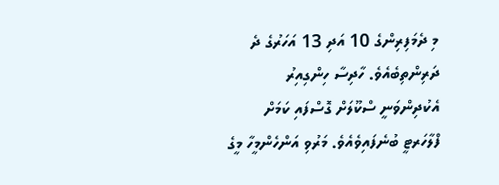މި ދެމަފިރިންގެ 10 އަދި 13 އަހަރުގެ ދެ ދަރިންތިބެއެވެ. ހާދިސާ ހިންގިއިރު އެކުދިންވަނީ ސްކޫލަށް ގޮސްފައި ކަމަށް ފްލާހަރޓީ ބުނެފައިވެއެވެ. މަރުވި އަންހެންމީހާ މީގެ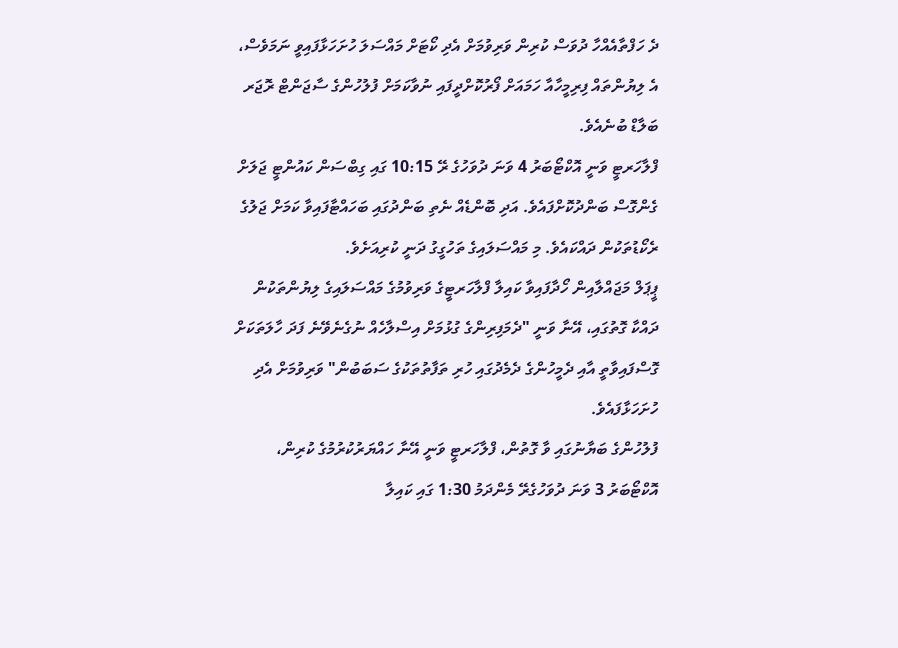ދެ ހަފްތާއެއްހާ ދުވަސް ކުރިން ވަރިވުމަށް އެދި ކޯޓަށް މައްސަލަ ހުށަހަޅާފައިވީ ނަމަވެސް، އެ ލިޔުންތައް ފިރިމީހާއާ ހަމައަށް ފޯރުކޮށްދީފައި ނުވާކަމަށް ފުލުހުންގެ ސާޖަންޓް ރޮޖަރ ބަލާޑް ބުނެއެވެ.
ފްލާހަރޓީ ވަނީ އޮކްޓޯބަރު 4 ވަނަ ދުވަހުގެ ރޭ 10:15 ގައި ގިބްސަން ކައުންޓީ ޖަލަށް ގެންގޮސް ބަންދުކޮށްފައެވެ. އަދި ބޮންޑެއް ނެތި ބަންދުގައި ބަހައްޓާފައިވާ ކަމަށް ޖަލުގެ ރެކޯޑުތަކުން ދައްކައެވެ. މި މައްސަލައިގެ ތަހުގީގު ދަނީ ކުރިއަށެވެ.
ޕީޕަލް މަޖައްލާއިން ހޯދާފައިވާ ކައިލާ ފްލާހަރޓީގެ ވަރިވުމުގެ މައްސަލައިގެ ލިޔުންތަކުން ދައްކާ ގޮތުގައި، އޭނާ ވަނީ "ދެމަފިރިންގެ ގުޅުމަށް އިސްލާހެއް ނުގެނެވޭނެ ފަދަ ހާލަތަކަށް ގޮސްފައިވާތީ އާއި ދެމީހުންގެ ދެމެދުގައި ހުރި ތަފާތުތަކުގެ ސަބަބުން" ވަރިވުމަށް އެދި ހުށަހަޅާފައެވެ.
ފުލުހުންގެ ބަޔާނުގައި ވާ ގޮތުން، ފްލާހަރޓީ ވަނީ އޭނާ ހައްޔަރުކުރުމުގެ ކުރިން، އޮކްޓޯބަރު 3 ވަނަ ދުވަހުގެރޭ މެންދަމު 1:30 ގައި ކައިލާ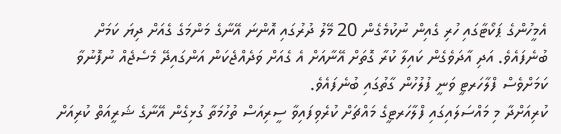އެމީހުންގެ ޕަކޯޓާގައި ހުރި ގެއިން ނުކުމެގެން 20 މޭލު ދުރުގައި އޮންނަ އޭނާގެ މަންމަގެ ގެއަށް ދިޔަ ކަމަށް ބުނެފައެވެ. އަދި އާދަވެގެން ކައިލާ ކުރާ ގޮތަށް އޭނާއަށް އެ ގެއަށް ވަދެއްޖެކަން އަންގައިދޭ މެސެޖެއް ނުފޮނުވާ ކަމަށްވެސް ފްލާހަރޓީ ވަނީ ފުލުހުން ގާތުގައި ބުނެފައެވެ.
ކުރިއަށްދާ މި މައްސަލައިގައި ފްލާހަރޓީގެ މައްޗަށް ކުރެވިފައިވާ ސީރިއަސް ތުހުމަތާ ގުޅިގެން އޭނާގެ ޝަރީއަތް ކުރިއަށް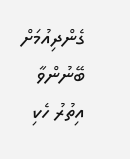ގެންދިއުމަށް ބޭނުންވާ އިތުރު ހެކި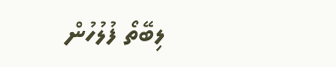ލިބޭތޯ ފުލުހުން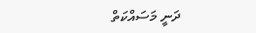ދަނީ މަސައްކަތް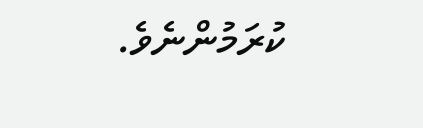ކުރަމުންނެވެ.